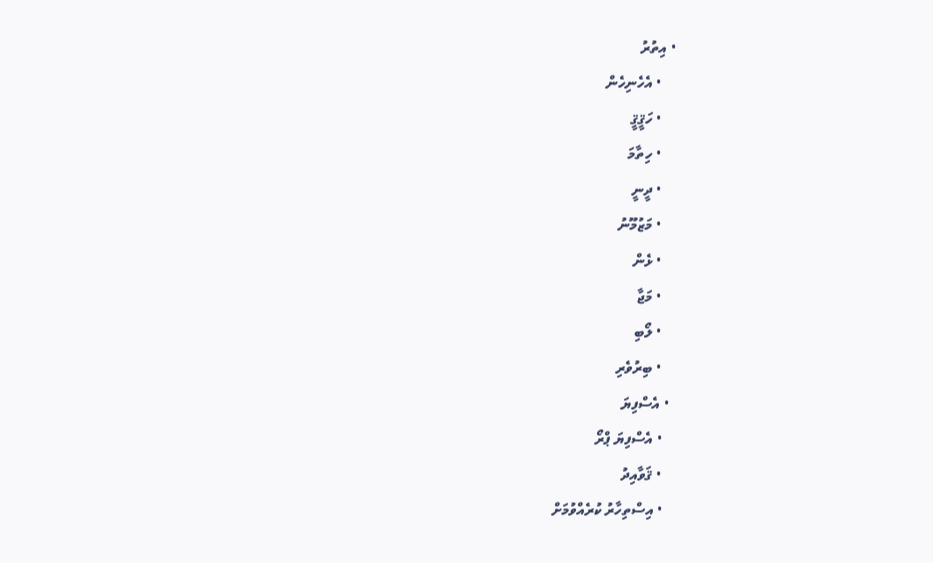• އިތުރު
    • އެހެނިހެން
    • ހަޤީޤީ
    • ހިތާމަ
    • ދީނީ
    • މަޒުމޫނު
    • ޅެން
    • މަޖާ
    • ލޯބި
    • ބިރުވެރި
  • އެސްފިޔަ
    • އެސްފިޔަ ޕްރޯ
    • ޤަވާއިދު
    • އިސްތިހާރު ކުރެއްވުމަށް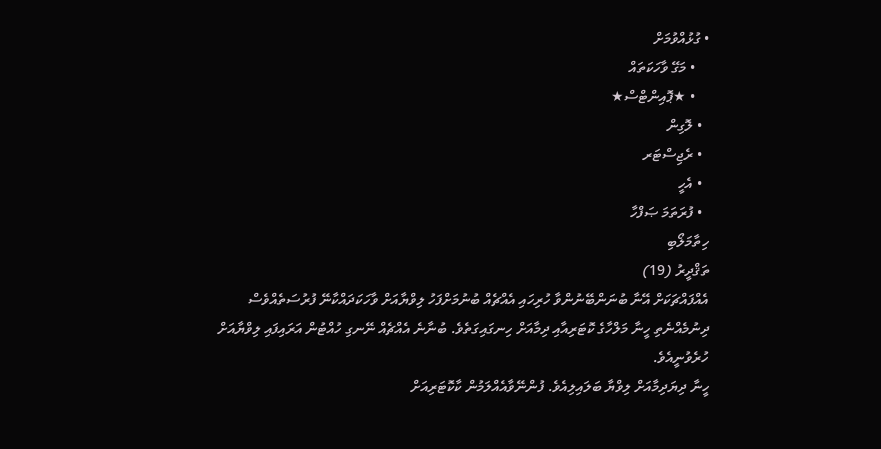• ގުޅުއްވުމަށް
    • މަގޭ ވާހަކަތައް
    • ★ޕޮއިންޓްސް★
  • ލޮގިން
  • ރެޖިސްޓަރ
  • އެހީ
  • ފުރަތަމަ ޞަފްހާ
ހިތާމަލޯބި
ތަޤްދީރު (19)
އެއްފައްޗަކަށް އޭނާ ބުނަންބޭނުންވާ ހުރިހައި އެއްޗެއް ބުނުމަށްފަހު ލިވްޔާއަށް ވާހަކަދައްކާނޭ ފުރުސަތެއްވެސް ދިނުމެއްނެތި ހީނާ މަލްހާގެ ކޮޓަރިއާއި ދިމާއަށް ހިނގައިގަތެވެ. ބުނާނެ އެއްޗެއް ނޭނގި ހުއްޓުން އަރައިފައި ލިވްޔާއަށް ހުރެވުނީއެވެ.
ހީނާ ދިޔަދިމާއަށް ލިވްޔާ ބަލައިލިއެވެ. ފުންނޭވާއެއްލަމުން ކާކޮޓަރިއަށް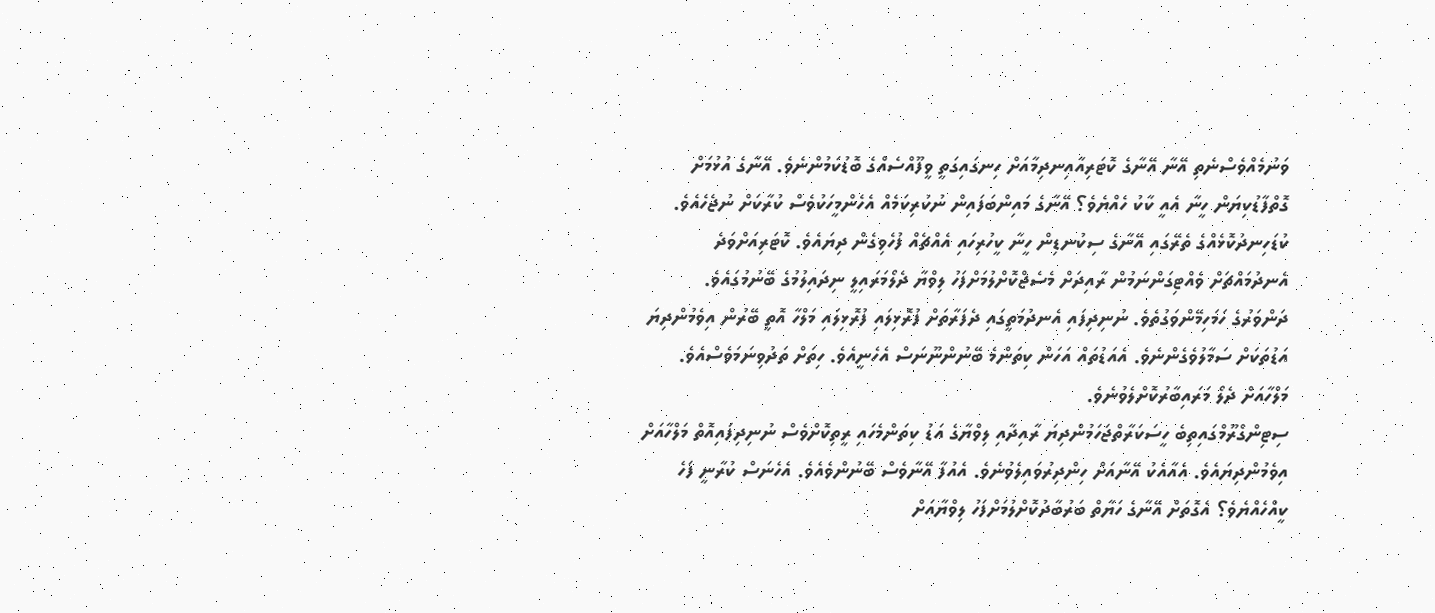ވަނުމެއްވެސްނެތި އޭނާ އޭނާގެ ކޮޓަރިއާއިނދިމާއަށް ހިނގައިގަތީ ވީފޫއްސެއްގެ ބޮޑުކަމުންނެވެ. އޭނާގެ އުޅުމަށް ގޮތްފާޑުކިޔަން ހީނާ އެއީ ކާކު ހެއްޔެވެ؟ އޭނާގެ މައިންބަފައިން ނުކުރިކަމެއް އެހެންމީހަކުވެސް ކުރާކަށް ނުޖެހެއެވެ. ކުޑަހިނދުކޮޅެއްގެ ތެރޭގައި އޭނާގެ ސިކުނޑިން ހީނާ ކީހުރިހައި އެއްޗެއް ފުހެވިގެން ދިޔައެވެ. ކޮޓަރިއަށްވަދެ އެނދުމައްޗަށް ވެއްޓިގަންނަމުން ރާއިދަށް މެސެޖްކޮށްލުމަށްފަހު ލިވްޔާ ދެލޯމަރައިލީ ނިދައިލުމުގެ ބޭނުމުގައެވެ.
ދަންވަރުގެ ހަމަހިމޭންވަގުތެވެ. ނުނިދިފައި އެނދުމަތީގައި ދެފަރާތަށް ފުރޮޅިލައި ފުރޮޅިލައި މަލްހާ އޮތީ ބޭރުން އިވެމުންދިޔަ އަޑުތަކަށް ސަމާލުވެގެންނެވެ. އެއަޑުތައް އަހަން ކިތަންމެ ބޭނުންނޫނަސް އެހެނީއެވެ. ހިތަށް ތަދުވިނަމަވެސްއެވެ. މަލްހާއަށް ދެލޯ މަރައިބާރުކޮށްލެވުނެވެ.
ސިޓިންގްރޫމްގައިތިބެ ހީސަކަރާތްޖަހަމުންދިޔަ ރާއިދާއި ލިވްޔާގެ އަޑު ކިތަންމެހައި ރީތިކޮށްވެސް ނުނިދިފައިއޮތް މަލްހާއަށް އިވެމުންދިޔައެވެ. އެއާއެކު އޭނާއަށް ހިންދިރުވައިލެވުނެވެ. އެއުފާ އޭނާވެސް ބޭނުންވެއެވެ. އެހެނަސް ކުރާނީ ފަހެ ކީއްހެއްޔެވެ؟ އެގޮތަށް އޭނާގެ ހަޔާތް ބަރުބާދުކޮށްލުމަށްފަހު ލިވްޔާއަށް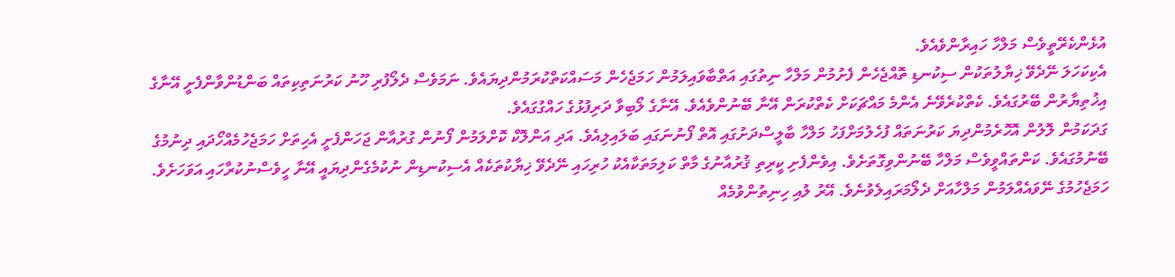އުޅެންކެރޭތީވެސް މަލްހާ ހައިރާންވެއެވެ.
އެކިކަހަލަ ނޭދެވޭ ޚިޔާލުތަކުން ސިކުނޑި ތޮއްޖެހެން ފެށުމުން މަލްހާ ނިތުގައި އަތްބާވައިލަމުން ހަމަޖެހެން މަސައްކަތްކުރަމުންދިޔައެވެ. ނަމަވެސް ދެލޯފުރި ހޫނު ކަރުނަތިކިތައް ބަންޑުންވާންފެށީ އޭނާގެ އިޚުތިޔާރުން ބޭރުގައެވެ. ކެތްކުރެވޭނެ އެންމެ މައްޗަކަށް ކެތްކުރަން އޭނާ ބޭނުންވެއެވެ. އޭނާގެ ލޯބިވާ ދަރިފުޅުގެ ހައްގުގައެވެ.
ގަދަކަމުން ލޮލުން އޮހޮރެމުންދިޔަ ކަރުނަތައް ފުހެލުމަށްފަހު މަލްހާ ބާލީސްދަށުގައި އޮތް ފޯނުނަގައި ބަލައިލިއެވެ. އަދި އަންލޮކް ކޮށްލަމުން ފޯނުން ގުރުއާން ޖަހަންފެށީ އެހިތަށް ހަމަޖެހުމެއްހޯދައި ދިނުމުގެ ބޭނުމުގައެވެ. ކަންތައްވީވެސް މަލްހާ ބޭނުންވިގޮތަށެވެ. އިވެންފެށި ކީރިތި ޤުރުއާނުގެ މާތް ކަލިމަތަކާއެކު ހުރިހައި ނޭދެވޭ ޚިޔާކުތަކެއް އެސިކުނޑިން ނުކުމެގެންދިޔައީ އޭނާ ހީވެސްނުކުރާހައި އަވަހަށެވެ. ހަމަޖެހުމުގެ ނޭވައެއްލަމުން މަލްހާއަށް ދެލޯމަރައިލެވުނެވެ. އޭރު ލުއި ހިނިތުންވުމެއް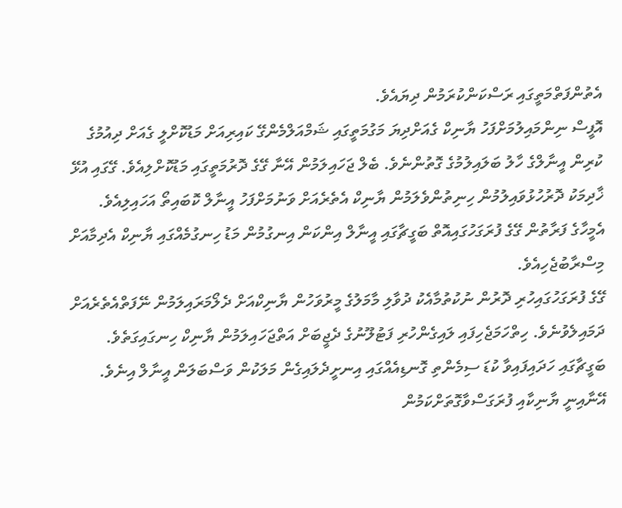އެތުންފަތްމަތީގައި ރަސްކަންކުރަމުން ދިޔައެވެ.
އޮފީސް ނިންމައިލުމަށްފަހު ޔާނިކް ގެއަށްދިޔަ މަގުމަތީގައި ޝަމްއަލްމެންގޭ ކައިރިއަށް މަޑުކޮށްލީ ގެއަށް ދިއުމުގެ ކުރިން އީނާލްގެ ހާލު ބަލައިލުމުގެ ގޮތުންނެވެ. ބެލް ޖަހައިލަމުން އޭނާ ގޭގެ ދޮރުމަތީގައި މަޑުކޮށްލިއެވެ. ގޭގައި އުޅޭ ޚާދިމަކު ދޮރުހުޅުވައިލުމުން ހިނިތުންވެލަމުން ޔާނިކް އެތެރެއަށް ވަނުމަށްފަހު އީނާލް ކޮބައިތޯ އަހައިލިއެވެ. އެމީހާގެ ފަރާތުން ގޭގެ ފުރަގަހުގައިއޮތް ބަގީޗާގައި އީނާލް އިންކަން އިނގުމުން މަޑު ހިނގުމެއްގައި ޔާނިކް އެދިމާއަށް މިސްރާބުޖެހިއެވެ.
ގޭގެ ފުރަގަހުގައިހުރި ދޮރުން ނުކުތުމާއެކު ދުވާލި މާމަލުގެ މީރުވަހުން ޔާނިކްއަށް ދެލޯމަރައިލަމުން ނޭފަތްއެތެރެއަށް ދަމައިލެވުނެވެ. ހިތްހަމަޖެހިފައި ލައިގެންހުރި ފަޓުލޫނުގެ ދެޖީބަށް އަތްޖަހައިލަމުން ޔާނިކް ހިނގައިގަތެވެ. ބަގީޗާގައި ހަދައިފައިވާ ކުޑަ ސިމެންތި ގޮނޑިއެއްގައި އިނށީދެލައިގެން މަލަކުން ވަސްބަލަން އީނާލް އިނެވެ. އޭނާއިނީ ޔާނިކާއި ފުރަގަސްވާގޮތަށްކަމުން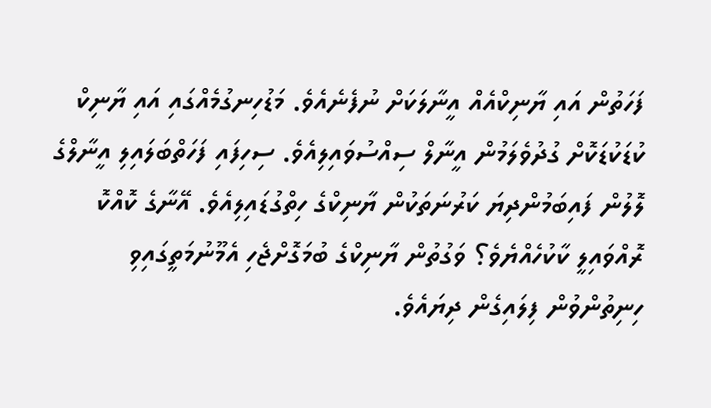ފަހަތުން އައި ޔާނިކްއެއް އީނާލަކަށް ނުފެނެއެވެ. މަޑުހިނގުމެއްގައި އައި ޔާނިކް ކުޑަކުޑަކޮށް ގުދުވެލަމުން އީނާލް ސިއްސުވައިލިއެވެ. ސިހިފައި ފަހަތްބަލައިލި އީނާލްގެ ލޮލުން ފައިބަމުންދިޔަ ކަރުނަތަކުން ޔާނިކްގެ ހިތްގުޑައިލިއެވެ. އޭނާގެ ކޮއްކޮ ރޮއްވައިލީ ކާކުހެއްޔެވެ؟ ވަގުތުން ޔާނިކްގެ ބުމަގޮށްޖެހި އެމޫނުމަތީގައިވި ހިނިތުންވުން ފިލައިގެން ދިޔައެވެ.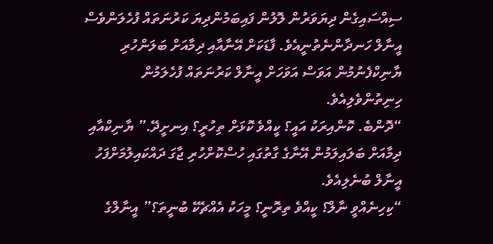ސިއްސައިގެން ދިޔަވަރުން ލޮލުން ފައިބަމުންދިޔަ ކަރުނަތައް ފުހެލަންވެސް އީނާލް ހަނދާންނެތުނީއެވެ. ފާޑަކަށް އޭނާއާއި ދިމާއަށް ބަލަންހުރި ޔާނިކްފެނުމުން އަވަސް އަވަހަށް އީނާލް ކަރުނަތައް ފުހެލަމުން ހިނިތުންވެލިއެވެ.
“ދޮންބެ. ކޮންއިރަކު އައީ؟ ކީއްވެ ކޮޅަށް ތިހުރީ؟ އިނށީދޭ.” ޔާނިކްއާއި ދިމާއަށް ބަލައިލަމުން އޭނާގެ ގާތުގައި ހުސްކޮށްހުރި ޖާގަ ދައްކައިލުމަށްފަހު އީނާލް ބުނެލިއެވެ.
“ކިހިނެއްވީ ނާލް؟ ކީއްވެ ތިރޮނީ؟ މީހަކު އެއްޗެކޭ ބުނީތަ؟” އީނާލްގެ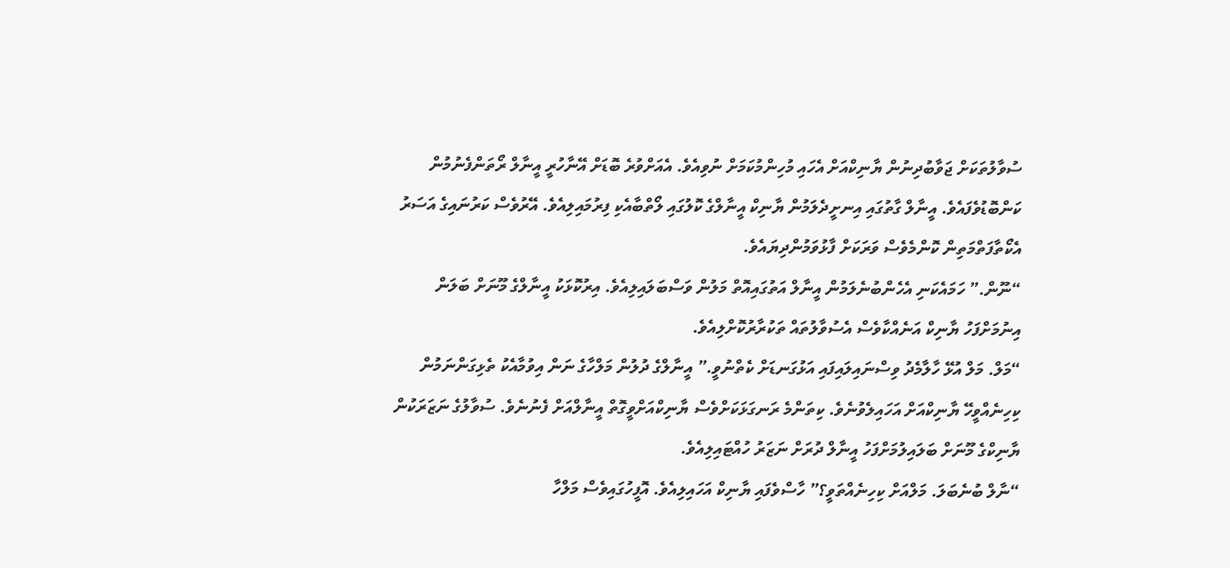ސުވާލުތަކަށް ޖަވާބުދިނުން ޔާނިކްއަށް އެހައި މުހިންމުކަމަށް ނުވިއެވެ. އެއަށްވުރެ ބޮޑަށް އޭނާހުރީ އީނާލް ރޯތަންފެނުމުން ކަންބޮޑުވެފައެވެ. އީނާލް ގާތުގައި އިނށީދެލަމުން ޔާނިކް އީނާލްގެ ކޮލުގައި ލޯތްބާއެކި ފިރުމައިލިއެވެ. އޭރުވެސް ކަރުނައިގެ އަސަރު އެކޯތާފަތްމަތިން ކޮންމެވެސް ވަރަކަށް ފާޅުވަމުންދިޔައެވެ.
“ނޫން.” ހަމައެކަނި އެހެންބުނެލަމުން އީނާލް އަތުގައިއޮތް މަލުން ވަސްބަލައިލިއެވެ. އިރުކޮޅަކު އީނާލްގެ މޫނަށް ބަލަން އިނުމަށްފަހު ޔާނިކް އަނެއްކާވެސް އެސުވާލުތައް ތަކުރާރުކޮށްލިއެވެ.
“މަލް. މަލް އުޅޭ ހާލާމެދު ވިސްނައިލައިފައި އަޅުގަނޑަށް ކެތްނުވީ.” އީނާލްގެ ދުލުން މަލްހާގެ ނަން އިވުމާއެކު ތެޅިގަންނަމުން ކިހިނެއްވީހޭ ޔާނިކްއަށް އަހައިލެވުނެވެ. ކިތަންމެ ރަނގަޅަކަށްވެސް ޔާނިކްއަށްވީގޮތް އީނާލްއަށް ފެނުނެވެ. ސުވާލުގެ ނަޒަރަކުން ޔާނިކްގެ މޫނަށް ބަލައިލުމަށްފަހު އީނާލް ދުރަށް ނަޒަރު ހުއްޓައިލިއެވެ.
“ނާލް ބުނެބަލަ. މަލްއަށް ކިހިނެއްތަވީ؟” ހާސްވެފައި ޔާނިކް އަހައިލިއެވެ. އޮފީހުގައިވެސް މަލްހާ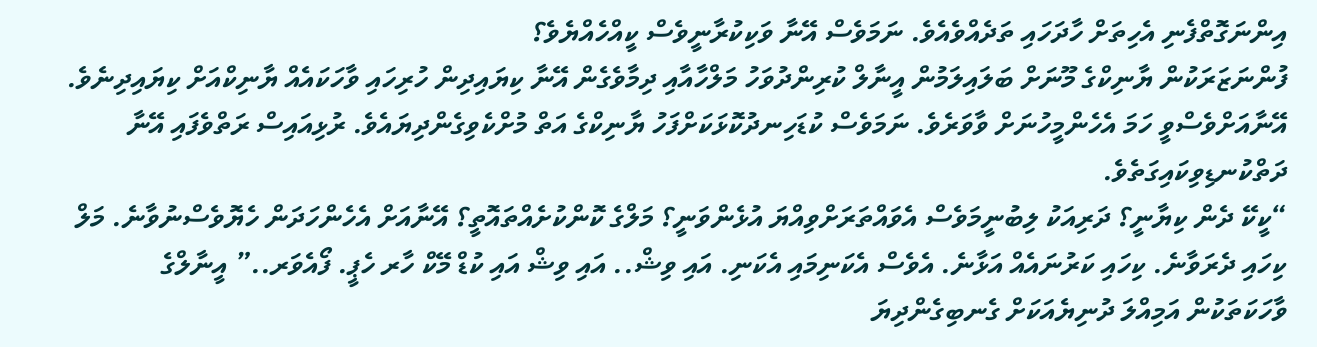އިންނަގޮތްފެނި އެހިތަށް ހާދަހައި ތަދެއްވެއެވެ. ނަމަވެސް އޭނާ ވަކިކުރާނީވެސް ކީއްހެއްޔެވެ؟
ފުންނަޒަރަކުން ޔާނިކްގެ މޫނަށް ބަލައިލަމުން އީނާލް ކުރިންދުވަހު މަލްހާއާއި ދިމާވެގެން އޭނާ ކިޔައިދިން ހުރިހައި ވާހަކައެއް ޔާނިކްއަށް ކިޔައިދިނެވެ. އޭނާއަށްވެސްވީ ހަމަ އެހެންމީހުނަށް ވާވަރެވެ. ނަމަވެސް ކުޑަހިނދުކޮޅަކަށްފަހު ޔާނިކްގެ އަތް މުށްކެވިގެންދިޔައެވެ. ރުޅިއައިސް ރަތްވެފައި އޭނާ ދަތްކުނޑިވިކައިގަތެވެ.
“ކީކޭ ދެން ކިޔާނީ؟ ދަރިއަކު ލިބުނީމަވެސް އެވައްތަރަށްވިއްޔަ އުޅެންވަނީ؟ މަލްގެ ކޮންކުށެއްތައޮތީ؟ އޭނާއަށް އެހެންހަދަން ހެޔޮވެސްނުވާނެ. މަލް ކިހައި ދެރަވާނެ. ކިހައި ކަރުނައެއް އަޅާނެ. އެވެސް އެކަނިމައި އެކަނި. އައި ވިޝް.. އައި ވިޝް އައި ކުޑް މޭކް ހާރ ހެޕީ. ފޯއެވަރ..” އީނާލްގެ ވާހަކަތަކުން އަމިއްލަ ދުނިޔެއަކަށް ގެނބިގެންދިޔަ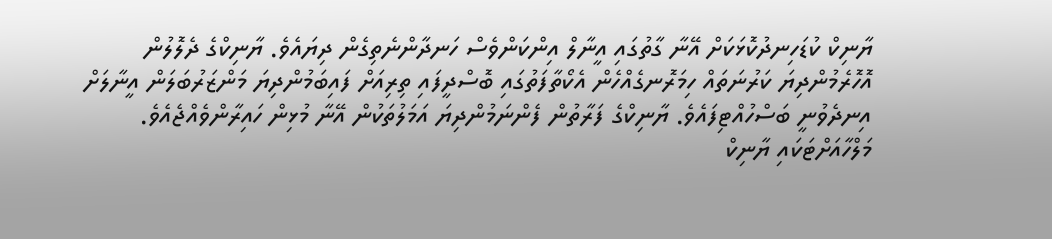ޔާނިކް ކުޑަހިނދުކޮޅަކަށް އޭނާ ގާތުގައި އީނާލް އިންކަންވެސް ހަނދާންނެތިގެން ދިޔައެވެ. ޔާނިކްގެ ދެލޮލުން އޮހޮރެމުންދިޔަ ކަރުނަތައް ހިމަރޮނގެއްހެން އެކޯތާފަތުގައި ބޮސްދީފައި ތިރިއަށް ފައިބަމުންދިޔަ މަންޒަރުބަލަން އީނާލަށް އިނދެވުނީ ބަސްހުއްޓިފައެވެ. ޔާނިކްގެ ފަރާތުން ފެންނަމުންދިޔަ އަމަލުތަކުން އޭނާ މުޅިން ހައިރާންވެއްޖެއެވެ. މަލްހާއަށްޓަކައި ޔާނިކް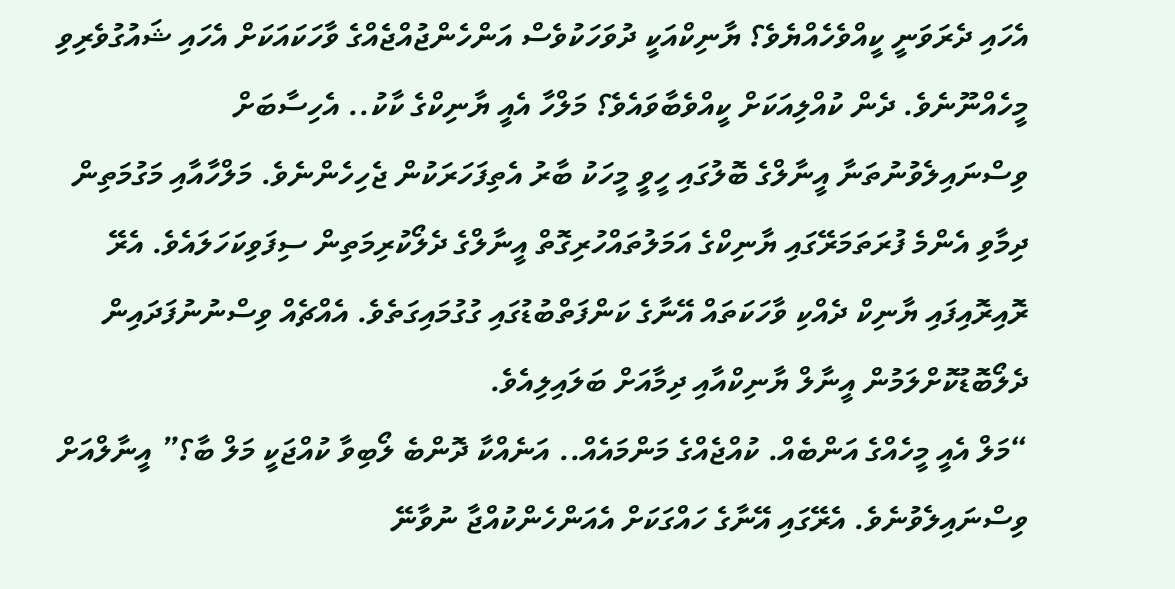އެހައި ދެރަވަނީ ކީއްވެހެއްޔެވެ؟ ޔާނިކްއަކީ ދުވަހަކުވެސް އަންހެންޖުއްޖެއްގެ ވާހަކައަކަށް އެހައި ޝައުގުވެރިވި މީހެއްނޫނެވެ. ދެން ކުއްލިއަކަށް ކީއްވެބާވައެވެ؟ މަލްހާ އެއީ ޔާނިކްގެ ކާކު.. އެހިސާބަށް ވިސްނައިލެވުނުތަނާ އީނާލްގެ ބޮލުގައި ހީވީ މީހަކު ބާރު އެތިފަހަރަކުން ޖެހިހެންނެވެ. މަލްހާއާއި މަގުމަތިން ދިމާވި އެންމެ ފުރަތަމަރޭގައި ޔާނިކްގެ އަމަލުތައްހުރިގޮތް އީނާލްގެ ދެލޯކުރިމަތިން ސިފަވިކަހަލައެވެ. އެރޭ ރޮއިރޮއިފައި ޔާނިކް ދެއްކި ވާހަކަތައް އޭނާގެ ކަންފަތްބުޑުގައި ގުގުމައިގަތެވެ. އެއްޗެއް ވިސްނުނުފަދައިން ދެލޯބޮޑުކޮށްލަމުން އީނާލް ޔާނިކްއާއި ދިމާއަށް ބަލައިލިއެވެ.
“މަލް އެއީ މީހެއްގެ އަންބެއް. ކުއްޖެއްގެ މަންމައެއް.. އަނެއްކާ ދޮންބެ ލޯބިވާ ކުއްޖަކީ މަލް ބާ؟” އީނާލްއަށް ވިސްނައިލެވުނެވެ. އެރޭގައި އޭނާގެ ހައްގަކަށް އެއަންހެންކުއްޖާ ނުވާނޭ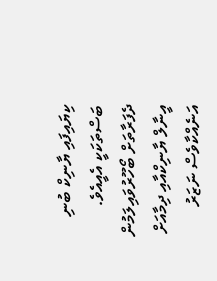ކިޔައިފައި ޔާނިކް ބުނި ބަސްތަކަކީ އެއީއެވެ. ދެފަރާތަށް ބޯހޫރުވައިލަމުން އީނާލް ޔާނިކްއާއި ދިމާއަށް އަނެއްކާވެސް ނަޒަރު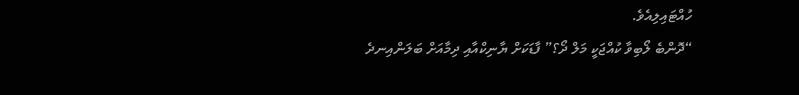ހުއްޓައިލިއެވެ.
“ދޮންބެ ލޯބިވާ ކުއްޖަކީ މަލް ދޯ؟” ފާޑަކަށް ޔާނިކްއާއި ދިމާއަށް ބަލަންއިނދެ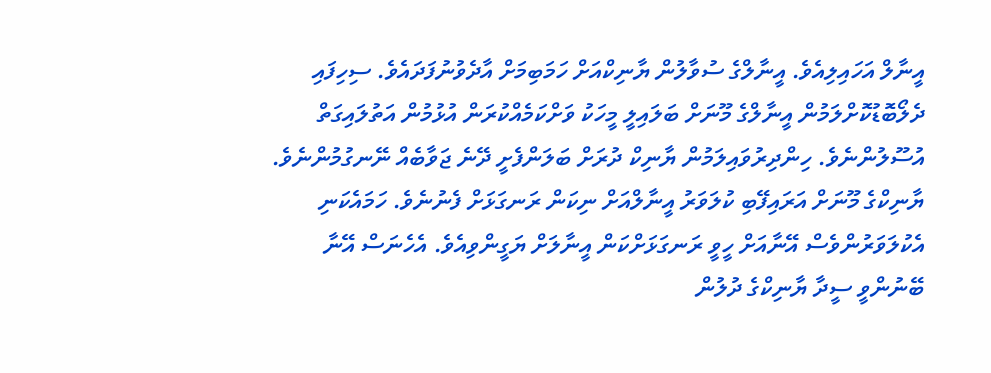އީނާލް އަހައިލިއެވެ. އީނާލްގެ ސުވާލުން ޔާނިކްއަށް ހަމަބިމަށް އާދެވުނުފަދައެވެ. ސިހިފައި ދެލޯބޮޑުކޮށްލަމުން އީނާލްގެ މޫނަށް ބަލައިލީ މީހަކު ވަށްކަމެއްކުރަން އުޅުމުން އަތުލައިގަތް އުސޫލުންނެވެ. ހިންދިރުވައިލަމުން ޔާނިކް ދުރަށް ބަލަންފެށީ ދޭނެ ޖަވާބެއް ނޭނގުމުންނެވެ.
ޔާނިކްގެ މޫނަށް އަރައިފޭބި ކުލަވަރު އީނާލްއަށް ނިކަން ރަނގަޅަށް ފެނުނެވެ. ހަމައެކަނި އެކުލަވަރުންވެސް އޭނާއަށް ހީވީ ރަނގަޅަށްކަން އީނާލަށް ޔަގީންވިއެވެ. އެހެނަސް އޭނާ ބޭނުންވީ ސީދާ ޔާނިކްގެ ދުލުން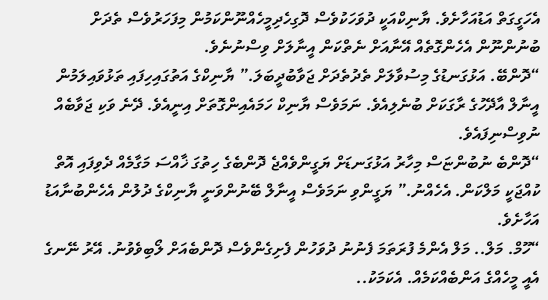އެހަގީގަތް އަޑުއަހާށެވެ. ޔާނިކްއަކީ ދުވަހަކުވެސް ދޮގިހެދިމީހެއްނޫންކަމުން މިފަހަރުވެސް ތެދަށް ބުނުންނޫން އެހެންގޮތެއް އޭނާއަށް ނެތްކަން އީނާލަށް ވިސްނުނެވެ.
“ދޮންބޭ. އަޅުގަނޑުގެ މިސުވާލަށް ތެދުތެދަށް ޖަވާބުދީބަލަ.” ޔާނިކްގެ އަތުގައިހިފައި ތަޅުވައިލަމުން އީނާލް އާދޭހުގެ ރާގަކަށް ބުނެލިއެވެ. ނަމަވެސް ޔާނިކް ހަމައެއިންގޮތަށް އިނީއެވެ. ދޭނެ ވަކި ޖަވާބެއް ނުވިސްނިފައެވެ.
“ދޮންބެ ނުބުންޏަސް މިހާރު އަޅުގަނޑަށް ޔަގީންވެއްޖެ ދޮންބެގެ ހިތުގަ ޚާއްސަ މަގާމެއް ދެވިފައި އޮތް ކުއްޖަކީ މަލްކަން. އެހެއްނު.” ޔަގީންވި ނަމަވެސް އީނާލް ބޭނުންވަނީ ޔާނިކްގެ ދުލުން އެހެންބުނާއަޑު އަހާށެވެ.
“ހޫމް. މަލް.. މަލް އެންމެ ފުރަތަމަ ފެނުނު ދުވަހުން ފެށިގެންވެސް ދޮންބެއަށް ލޯބިވެވުނު. އޭރު ނޭނގެ އެއީ މީހެއްގެ އަންބެއްކަމެއް. އެކަމަކު..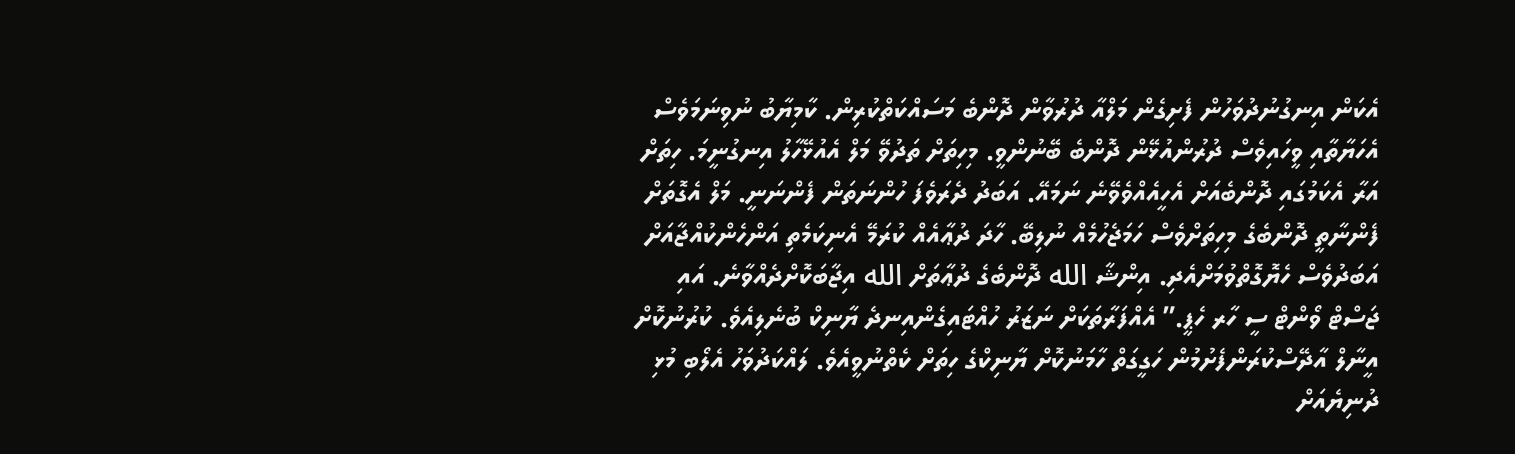އެކަން އިނގުނުދުވަހުން ފެށިގެން މަލްއާ ދުރުވާން ދޮންބެ މަސައްކަތްކުރިން. ކާމިޔާބު ނުވިނަމަވެސް އެހަޔާތާއި ވީހައިވެސް ދުރުންއުޅޭން ދޮންބެ ބޭނުންވީ. މިހިތަށް ތަދުވޭ މަލް އެއުޅޭހާލު އިނގުނީމަ. ހިތަށް އަރާ އެކަމުގައި ދޮންބެއަށް އެހީއެއްވެވޭނެ ނަމައޭ. އަބަދު ދެރަވެފަ ހުންނަތަން ފެންނަނީ. މަލް އެގޮތަށް ފެންނާތީ ދޮންބެގެ މިހިތަށްވެސް ހަމަޖެހުމެއް ނުލިބޭ. ހާދަ ދުޢާއެއް ކުރަމޭ އެނިކަމެތި އަންހެންކުއްޖާއަށް އަބަދުވެސް ހެޔޮގޮތްވުމަށްއެދި. އިންޝާ الله ދޮންބެގެ ދުޢާތަށް الله އިޖާބަކޮށްދެއްވާނެ. އައި ޖަސްޓް ވޯންޓް ސީ ހާރ ހެޕީ.” އެއްފަރާތަކަށް ނަޒަރު ހުއްޓައިގެންއިނދެ ޔާނިކް ބުނެލިއެވެ. ކުރުނުކޮށް އީނާލް އާދޭސްކުރަންފެށުމުން ހަގީގަތް ހާމަނުކޮށް ޔާނިކްގެ ހިތަށް ކެތްނުވީއެވެ. ލައްކަދުވަހު އެލޯބި މުޅި ދުނިޔެއަށް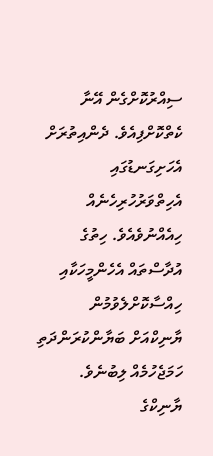ސިއްރުކޮށްގެން އޭނާ ކެތްކޮށްފިއެވެ. ދެންއިތުރަށް އެހަށިގަނޑުގައި އެހިތްވަރުހުރިހެނެއް ހިއެއްނުވެއެވެ. ހިތުގެ އުދާސްތައް އެހެންމީހަކާއި ހިއްސާކޮށްލެވުމުން ޔާނިކްއަށް ބަޔާންކުރަންދަތި ހަމަޖެހުމެއް ލިބުނެވެ.
ޔާނިކްގެ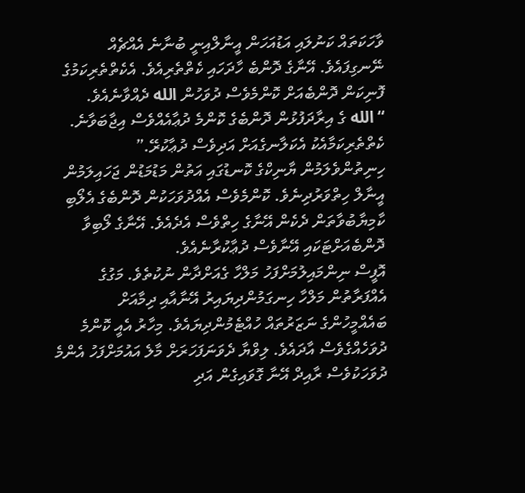ވާހަކަތައް ކަނުލައި އަޑުއަހަން އީނާލްއިނީ ބުނާނެ އެއްޗެއް ނޭނގިފައެވެ. އޭނާގެ ދޮންބެ ހާދަހައި ކެތްތެރިއެވެ. އެކެތްތެރިކަމުގެ ފޮނިކަން ދޮންބެއަށް ކޮންމެވެސް ދުވަހުން الله ދެއްވާނެއެވެ.
“الله ގެ އިރާދަފުޅުން ދޮންބެގެ ކޮންމެ ދުޢާއެއްވެސް އިޖާބަވާނެ. ކެތްތެރިކަމާއެކު އެކަލާނގެއަށް އަދިވެސް ދުޢާކުރޭ.” ހިނިތުންވެލަމުން ޔާނިކްގެ ކޮނޑުގައި އަތުން މަޑުމަޑުން ޖަހައިލަމުން އީނާލް ހިތްވަރުދިނެވެ. ކޮންމެވެސް އެއްދުވަހަކުން ދޮންބެގެ އެލޯބި ކާމިޔާބުވާތަން ދެކެން އޭނާގެ ހިތްވެސް އެދެއެވެ. އޭނާގެ ލޯބިވާ ދޮންބެއަށްޓަކައި އޭނާވެސް ދުޢާކުރާނެއެވެ.
އޮފީސް ނިންމައިލުމަށްފަހު މަލްހާ ގެއަށްދާން ނުކުތެވެ. މަގުގެ އެއްފަރާތުން މަލްހާ ހިނގަމުންދިޔައިރު އޭނާއާއި ދިމާއަށް ބައެއްމީހުންގެ ނަޒަރުތައް ހުއްޓެމުންދިޔައެވެ. މިހާރު އެއީ ކޮންމެ ދުވަހެއްގެވެސް އާދައެވެ. ލިވްޔާ ދެވަނަފަހަރަށް މާލެ އައުމަށްފަހު އެންމެ ދުވަހަކުވެސް ރާއިދް އޭނާ ގޮވައިގެން އަދި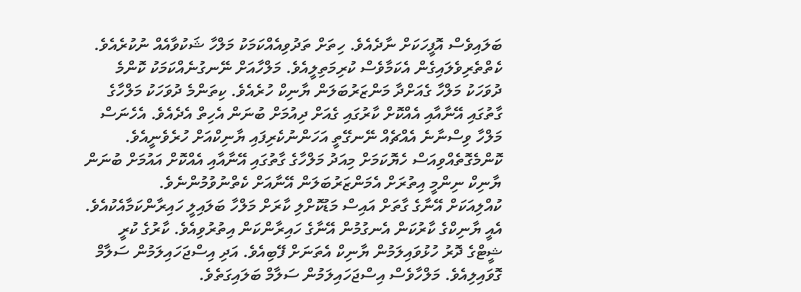ބަލައިވެސް އޮފީހަކަށް ނާދެއެވެ. ހިތަށް ތަދުވިއެއްކަމަކު މަލްހާ ޝަކުވާއެއް ނުކުރެއެވެ. ކެތްތެރިވެލައިގެން އެކަމާވެސް ކުރިމަތިލީއެވެ. މަލްހާއަށް ނޭނގުނެއްކަމަކު ކޮންމެ ދުވަހަކު މަލްހާ ގެއަށްދާ މަންޒަރުބަލަން ޔާނިކް ހުރެއެވެ. ކިތަންމެ ދުވަހަކު މަލްހާގެ ގާތުގައި އޭނާއާއި އެއްކޮށް ކާރުގައި ގެއަށް ދިއުމަށް ބުނަން އެހިތް އެދެއެވެ. އެހެނަސް މަލްހާ ވިސްނާނެ އެއްޗެއް ނޭނގޭތީ އަހަންނުކެރިފައި ޔާނިކްއަށް ހުރެވެނީއެވެ. ކޮންމެގޮތެއްވިއަސް ހެޔޮކަމަށް މިއަދު މަލްހާގެ ގާތުގައި އޭނާއާއި އެއްކޮށް އައުމަށް ބުނަން ޔާނިކް ނިންމީ އިތުރަށް އެމަންޒަރުބަލަން އޭނާއަށް ކެތްނުވުމުންނެވެ.
ކުއްލިއަކަށް އޭނާގެ ގާތަށް އައިސް މަޑުކޮށްލި ކާރަށް މަލްހާ ބަލައިލީ ހައިރާންކަމާއެކުއެވެ. އެއީ ޔާނިކްގެ ކާރުކަން އެނގުމުން އޭނާގެ ހައިރާންކަން އިތުރުވިއެވެ. ކާރުގެ ކުރީ ޝީޓްގެ ދޮރު ހުޅުވައިލަމުން ޔާނިކް އެތަނަށް ފޭބިއެވެ. އަދި އިސްޖަހައިލަމުން ސަލާމް ގޮވައިލިއެވެ. މަލްހާވެސް އިސްޖަހައިލަމުން ސަލާމް ބަލައިގަތެވެ.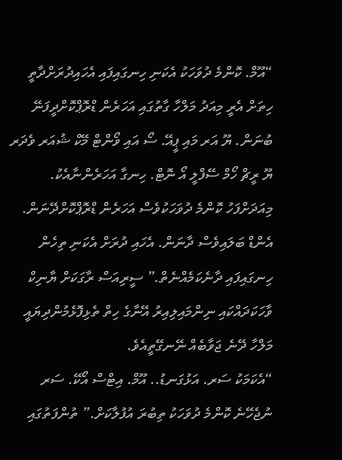“އޫމް. ކޮންމެ ދުވަހަކު އެކަނި ހިނގައިފައި އެހައިދުރަށްދާތީ ހިތަށް އެރީ މިއަދު މަލްހާ ގާތުގައި އަހަރެން ޑްރޮޕްކޮށްދީފަނޭ ބުނަން. ޔޫ އަރ މައި ޕީއޭ. ސޯ އައި ވޯންޓް މޭކް ޝުއަރ ވެދަރ ޔޫ ރީޗް ހޯމް ސޭފްލީ އޯ ނޮޓް. ހިނގާ އަހަރެންނާއެކު. މިއަދަށްފަހު ކޮންމެ ދުވަހަކުވެސް އަހަރެން ޑްރޮޕްކޮށްދޭނަން. އެންޑް ބަލައިވެސް ދާނަން. އެހައި ދުރަށް އެކަނި ތިހެން ހިނގައިފައި ދާނެކަމެއްނެތް.” ސީރިއަސް ރާގަކަށް ޔާނިކް ވާހަކަދައްކައި ނިންމައިލިއިރު އޭނާގެ ހިތް ތެޅިފޮޅެމުންދިޔައީ މަލްހާ ދޭނެ ޖަވާބެއް ނޭނގޭތީއެވެ.
“އެކަމަކު ސަރ. އަޅުގަނޑު.. އޫމް. އިޓްސް އޯކޭ. ސަރ ނުޖެހޭނެ ކޮންމެ ދުވަހަކު ތިބުރަ އުފުލާކަށް.” ތުންފަތުގައި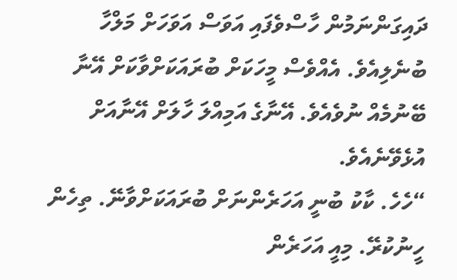ދައިގަންނަމުން ހާސްވެފައި އަވަސް އަވަހަށް މަލްހާ ބުނެލިއެވެ. އެއްވެސް މީހަކަށް ބުރައަކަށްވާކަށް އޭނާ ބޭނުމެއް ނުވެއެވެ. އޭނާގެ އަމިއްލަ ހާލަށް އޭނާއަށް އުޅެވޭނެއެވެ.
“ހެހެ. ކާކު ބުނީ އަހަރެންނަށް ބުރައަކަށްވާނޭ. ތިހެން ހީނުކުރޭ. މިއީ އަހަރެން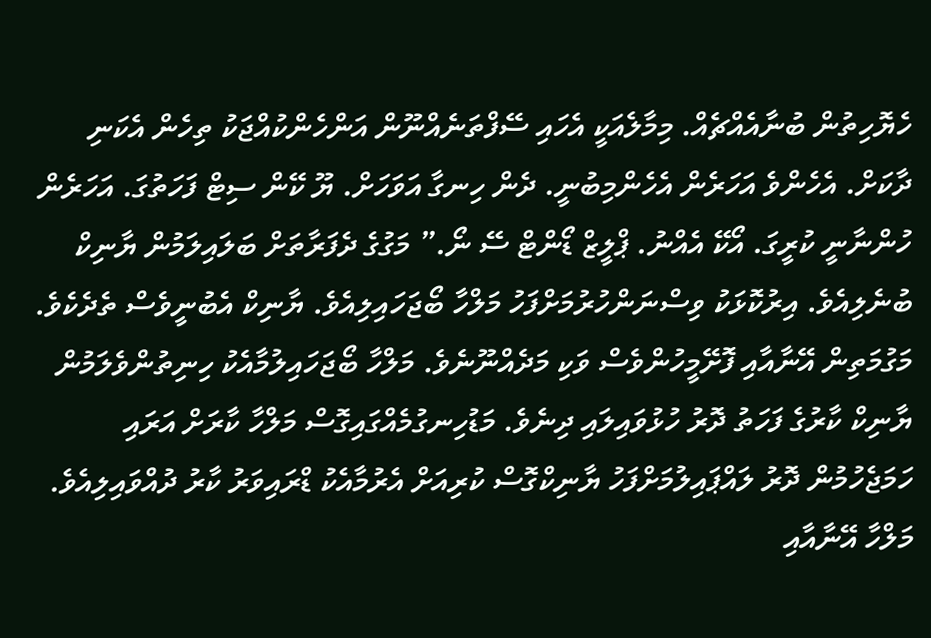ހެޔޮހިތުން ބުނާއެއްޗެއް. މިމާލެއަކީ އެހައި ސޭފްތަނެއްނޫން އަންހެންކުއްޖަކު ތިހެން އެކަނި ދާކަށް. އެހެންވެ އަހަރެން އެހެންމިބުނީ. ދެން ހިނގާ އަވަހަށް. ޔޫ ކޭން ސިޓް ފަހަތުގަ. އަހަރެން ހުންނާނީ ކުރީގަ. އޯކޭ އެއްނު. ޕްލީޒް ޑޯންޓް ސޭ ނޯ.” މަގުގެ ދެފަރާތަށް ބަލައިލަމުން ޔާނިކް ބުނެލިއެވެ. އިރުކޮޅަކު ވިސްނަންހުރުމަށްފަހު މަލްހާ ބޯޖަހައިލިއެވެ. ޔާނިކް އެބުނީވެސް ތެދެކެވެ. މަގުމަތިން އޭނާއާއި ފޮށޭމީހުންވެސް ވަކި މަދެއްނޫނެވެ. މަލްހާ ބޯޖަހައިލުމާއެކު ހިނިތުންވެލަމުން ޔާނިކް ކާރުގެ ފަހަތު ދޮރު ހުޅުވައިލައި ދިނެވެ. މަޑުހިނގުމެއްގައިގޮސް މަލްހާ ކާރަށް އަރައި ހަމަޖެހުމުން ދޮރު ލައްޕައިލުމަށްފަހު ޔާނިކްގޮސް ކުރިއަށް އެރުމާއެކު ޑްރައިވަރު ކާރު ދުއްވައިލިއެވެ.
މަލްހާ އޭނާއާއި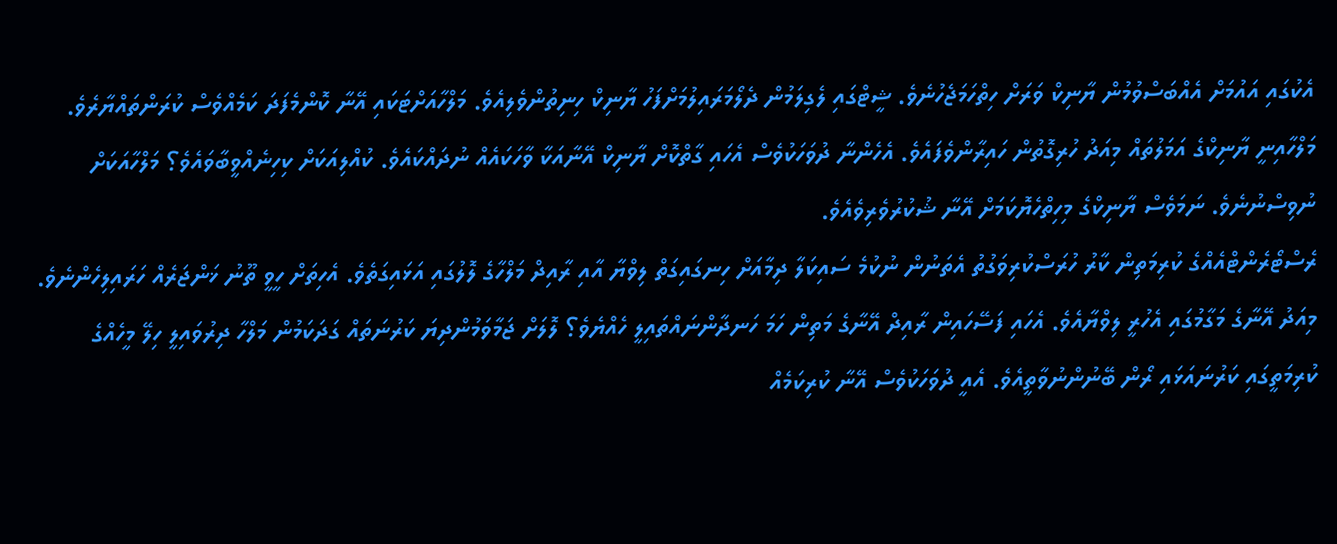އެކުގައި އައުމަށް އެއްބަސްވުމުން ޔާނިކް ވަރަށް ހިތްހަމަޖެހުނެވެ. ޝީޓްގައި ލެގިލަމުން ދެލޯމަރައިލުމަށްފަހު ޔާނިކް ހިނިތުންވެލިއެވެ. މަލްހާއަށްޓަކައި އޭނާ ކޮންމެފަދަ ކަމެއްވެސް ކުރަންތައްޔާރެވެ.
މަލްހާއިނީ ޔާނިކްގެ އަމަލުތައް މިއަދު ހުރިގޮތުން ހައިރާންވެފައެވެ. އެހެންނާ ދުވަހަކުވެސް އެހައި ގާތްކޮށް ޔާނިކް އޭނާއަކާ ވާހަކައެއް ނުދައްކައެވެ. ކުއްލިއަކަށް ކިހިނެއްވީބާވައެވެ؟ މަލްހާއަކަށް ނުވިސްނުނެވެ. ނަމަވެސް ޔާނިކްގެ މިހިތްހެޔޮކަމަށް އޭނާ ޝުކުރުވެރިވެއެވެ.
ރެސްޓޯރެންޓްއެއްގެ ކުރިމަތިން ކާރު ހުރަސްކުރިވަގުތު އެތަނުން ނުކުމެ ސައިކަލާ ދިމާއަށް ހިނގައިގަތް ލިވްޔާ އާއި ރާއިދް މަލްހާގެ ލޮލުގައި އަޅައިގަތެވެ. އެހިތަށް ހީވީ ތޫނު ޚަންޖަރެއް ހަރައިލިހެންނެވެ. މިއަދު އޭނާގެ މަގާމުގައި އެހުރީ ލިވްޔާއެވެ. އެހައި ފަސޭހައިން ރާއިދް އޭނާގެ މަތިން ހަމަ ހަނދާންނައްތައިލީ ހެއްޔެވެ؟ ލޮލަށް ޖަމާވަމުންދިޔަ ކަރުނަތައް ގަދަކަމުން މަލްހާ ދިރުވައިލީ ހިލޭ މީހެއްގެ ކުރިމަތީގައި ކަރުނައަޅައި ރޯން ބޭނުންނުވާތީއެވެ. އެއީ ދުވަހަކުވެސް އޭނާ ކުރިކަމެއް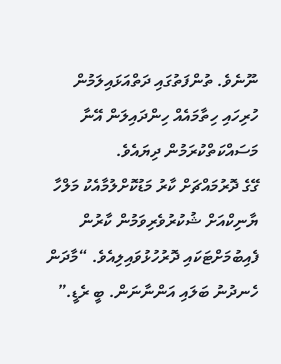ނޫނެވެ. ތުންފަތުގައި ދަތްއަޅައިލަމުން ހުރިހައި ހިތާމައެއް ހިންދައިލަން އޭނާ މަސައްކަތްކުރަމުން ދިޔައެވެ.
ގޭގެ ދޮރުމައްޗަށް ކާރު މަޑުކޮށްލުމާއެކު މަލްހާ ޔާނިކްއަށް ޝުކުރުވެރިވަމުން ކާރުން ފެއިބުމަށްޓަކައި ދޮރުހުޅުވައިލިއެވެ. “މާދަން ހެނދުނު ބަލައި އަންނާނަން. ބީ ރެޑީ.”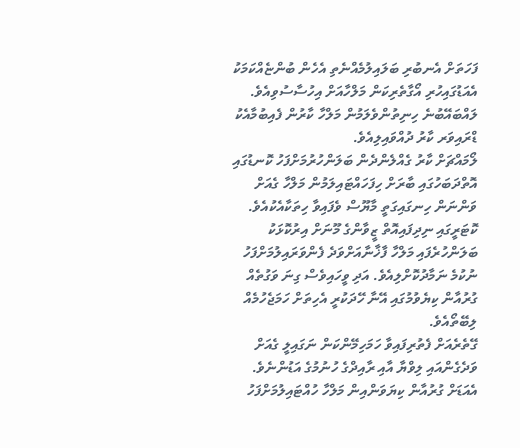ފަހަތަށް އެނބުރި ބަލައިލުމެއްނެތި އެހެން ބުންޏެއްކަމަކު އެއަޑުގައިހުރި އޯގާތެރިކަން މަލްހާއަށް އިހުސާސުވިއެވެ. ލައްބައޭބުނެ ހިނިތުންވެލަމުން މަލްހާ ކާރުން ފެއިބުމާއެކު ޑްރައިވަރ ކާރު ދުއްވައިލިއެވެ.
ލޯމައްޗަށް ކާރު ގެއްލެންދެން ބަލަންހުރުމަށްފަހު ކޮނޑުގައި އޮތްދަބަހުގައި ބާރަށް ހިފަހައްޓައިލަމުން މަލްހާ ގެއަށް ވަންނަން ހިނގައިގަތީ މާޔޫސް ވެފައިވާ ހިތަކާއެކުއެވެ.
ކޮޓަރީގައި ނިދިފައިއޮތް ޒީވާންގެ މޫނަށް އިރުކޮޅަކު ބަލަންހުރެފައި މަލްހާ ފާޚާނާއަށްވަދެ ފެންވަރައިލުމަށްފަހު ނުކުމެ ނަމާދުކޮށްލިއެވެ. އަދި ވީހައިވެސް ގިނަ ވަގުތެއް ގުރުއާން ކިޔެވުމުގައި އޭނާ ހޭދަކުރީ އެހިތަށް ހަމަޖެހުމެއް ލިބޭތޯއެވެ.
ގޭތެރެއަށް ފެތުރިފައިވާ ހަމަހިމޭންކަން ނަގައިލީ ގެއަށް ވަދެގެންއައި ލިވްޔާ އާއި ރާއިދްގެ ހުނުމުގެ އަޑުންނެވެ. އެއަޑަށް ގުރުއާން ކިޔަވަންއިން މަލްހާ ހުއްޓައިލުމަށްފަހު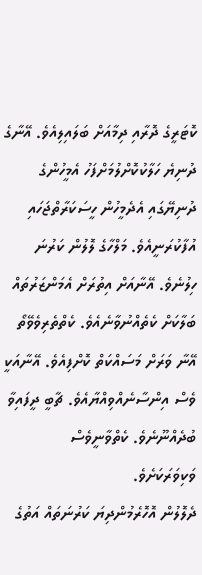ކޮޓަރީގެ ދޮރާއި ދިމާއަށް ބަލައިލިއެވެ. އޭނާގެ ދުނިޔެ ހަލާކުކޮށްލުމަށްފަހު އެމީހުންގެ ދުނިޔޭގައި އެދެމީހުން ހީސަކަރާތްޖަހައި އުފާކުރަނީއެވެ. މަލްހާގެ ލޮލުން ކަރުނަ ހިލުނެވެ. އޭނާއަށް އިތުރަށް އެމަންޒަރުތައް ބަލާކަށް ކެތެއްނުވާނެއެވެ. ކެތްތެރިވެވޭތޯ އޭނާ ވަރަށް މަސައްކަތް ކޮށްފިއެވެ. އޭނާއަކީ ވެސް އިންސާނެއްވިއްޔާއެވެ. ޗާބީ ދީފައިވާ ބުދެއްނޫނެވެ. ކެތްވާނީވެސް ވަކިވަރަކަށެވެ.
ދެލޮލުން އޮހޮރެމުންދިޔަ ކަރުނަތައް އަތުގެ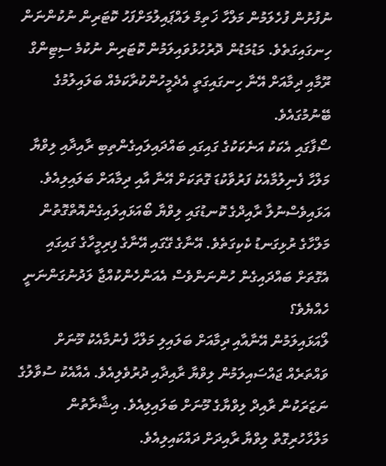ނުފުށުން ފުހެލަމުން މަލްހާ ޚަތިމް ލައްޕައިލުމަށްފަހު ކޮޓަރިން ނުކުންނަން ހިނގައިގަތެވެ. މަޑުމަޑުން ދޮރުހުޅުވައިލަމުން ކޮޓަރިން ނުކުމެ ސިޓިންގް ރޫމާއި ދިމާއަށް އޭނާ ހިނގައިގަތީ އެދެމީހުންކުރާކަމެއް ބަލައިލުމުގެ ބޭނުމުގައެވެ.
ސޯފާގައި އެކަކު އަނެކަކުގެ ގައިގައި ބައްދައިލައިގެންތިބި ރާއިދާއި ލިވްޔާ މަލްހާ ފެނިލުމާއެކު ފަރުވާކުޑަ ގޮތަކަށް އޭނާ އާއި ދިމާއަށް ބަލައިލިއެވެ. އަޅައިވެސްނުލާ ރާއިދްގެ ކޮނޑުގައި ލިވްޔާ ބޯއަޅައިލައިގެންއޮތްގޮތުން މަލްހާގެ ރުޅިގަނޑު ކެކިގަތެވެ. އޭނާގެ ގޭގައި އޭނާގެ ފިރިމީހާގެ ގައިގައި އެގޮތަށް ބައްދައިގެން ހުންނަންވެސް އެއަންހެންކުއްޖާ ލަދުނުގަންނަނީ ހެއްޔެވެ؟
ލޯއަޅައިލަމުން އޭނާއާއި ދިމާއަށް ބަލައިލި މަލްހާ ފެނުމާއެކު މޫނަށް ވައްތަރެއް ޖައްސައިލަމުން ލިވްޔާ ރާއިދާއި ދުރުވެލިއެވެ. އެއާއެކު ސުވާލުގެ ނަޒަރަކުން ރާއިދް ލިވްޔާގެ މޫނަށް ބަލައިލިއެވެ. އިޝާރާތުން މަލްހާހުރިގޮތް ލިވްޔާ ރާއިދަށް ދައްކައިލިއެވެ.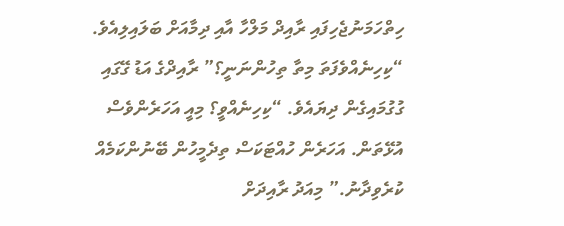ހިތްހަމަނުޖެހިފައި ރާއިދް މަލްހާ އާއި ދިމާއަށް ބަލައިލިއެވެ.
“ކިހިނެއްވެފަތަ މިތާ ތިހުންނަނީ؟” ރާއިދްގެ އަޑު ގޭގައި ގުގުމައިގެން ދިޔައެވެ. “ކިހިނެއްވީ؟ މިއީ އަހަރެންވެސް އުޅޭތަން. އަހަރެން ހުއްޓަކަސް ތިދެމީހުން ބޭނުންކަމެއް ކުރެވިދާނު.” މިއަދު ރާއިދަށް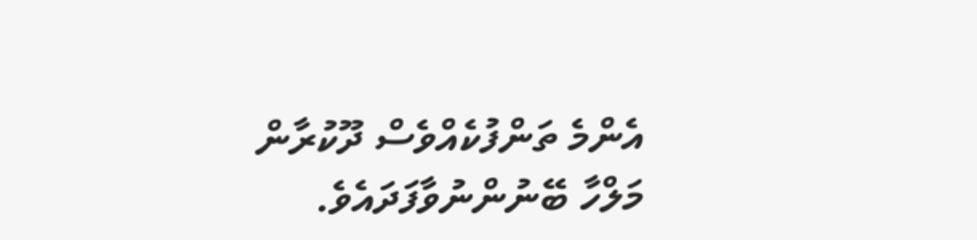އެންމެ ތަންފުކެއްވެސް ދޫކުރާން މަލްހާ ބޭނުންނުވާފަދައެވެ.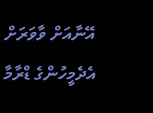އޭނާއަށް ވާވަރަށް އެދެމީހުންގެ ޑްރާމާ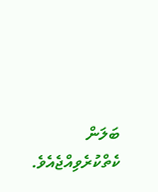ބަލަން ކެތްކުރެވިއްޖެއެވެ.